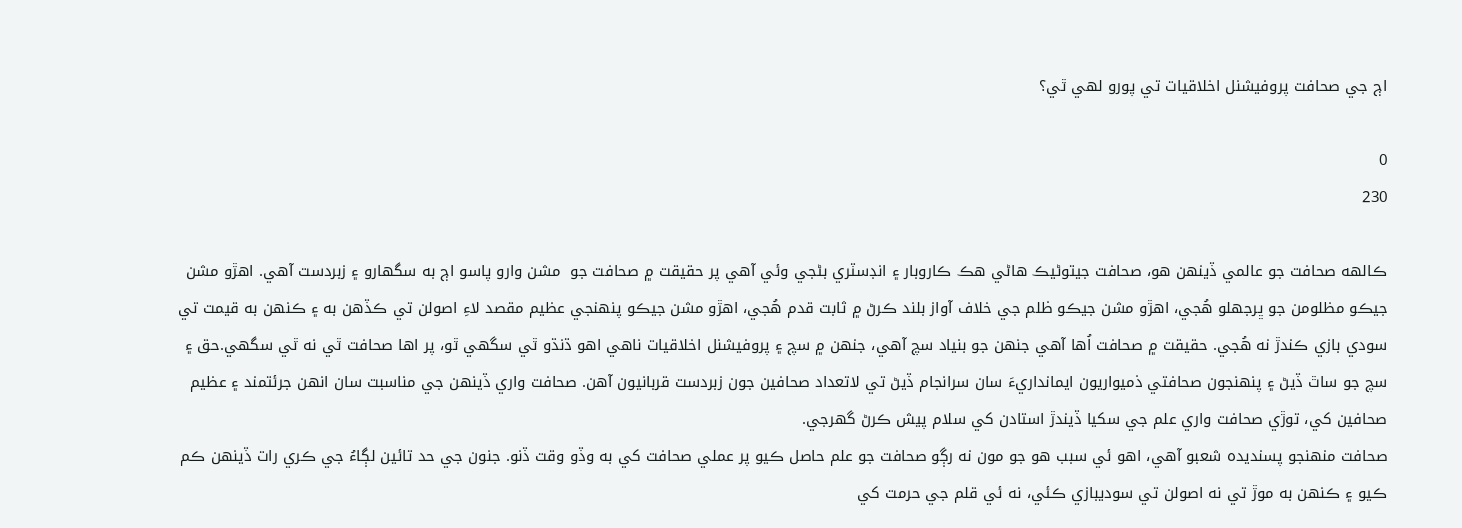اڄ جي صحافت پروفيشنل اخلاقيات تي پورو لهي ٿي؟

0
230

ڪالھه صحافت جو عالمي ڏينهن هو، صحافت جيتوڻيڪ هاڻي هڪ ڪاروبار ۽ انڊسٽري بڻجي وئي آهي پر حقيقت ۾ صحافت جو  مشن وارو پاسو اڄ به سگهارو ۽ زبردست آهي. اهڙو مشن جيڪو مظلومن جو ڀرجهلو هُجي، اهڙو مشن جيڪو ظلم جي خلاف آواز بلند ڪرڻ ۾ ثابت قدم هُجي، اهڙو مشن جيڪو پنهنجي عظيم مقصد لاءِ اصولن تي ڪڏهن به ۽ ڪنهن به قيمت تي سودي بازي ڪندڙ نه هُجي. حقيقت ۾ صحافت اُها آهي جنهن جو بنياد سچ آهي، جنهن ۾ سچ ۽ پروفيشنل اخلاقيات ناهي اهو ڌنڌو ٿي سگهي ٿو، پر اها صحافت ٿي نه ٿي سگهي.حق ۽ سچ جو ساٿ ڏيڻ ۽ پنهنجون صحافتي ذميواريون ايمانداريءَ سان سرانجام ڏيڻ تي لاتعداد صحافين جون زبردست قربانيون آهن. صحافت واري ڏينهن جي مناسبت سان انهن جرئتمند ۽ عظيم صحافين کي، توڙي صحافت واري علم جي سکيا ڏيندڙ استادن کي سلام پيش ڪرڻ گهرجي.
صحافت منهنجو پسنديده شعبو آهي، اهو ئي سبب هو جو مون نه رڳو صحافت جو علم حاصل ڪيو پر عملي صحافت کي به وڏو وقت ڏنو. جنون جي حد تائين لڳاءُ جي ڪري رات ڏينهن ڪم ڪيو ۽ ڪنهن به موڙ تي نه اصولن تي سوديبازي ڪئي، نه ئي قلم جي حرمت کي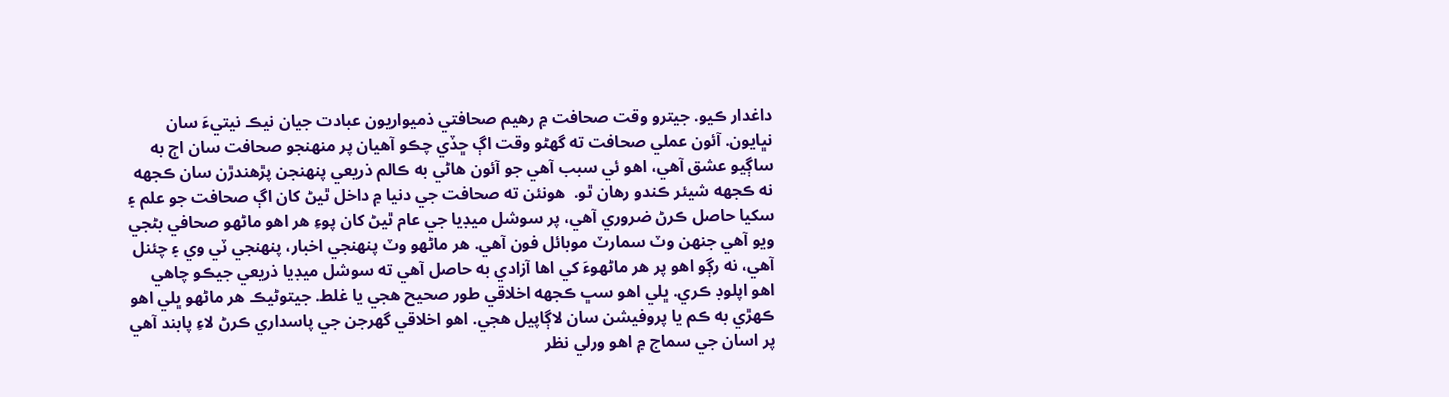داغدار ڪيو. جيترو وقت صحافت ۾ رهيم صحافتي ذميواريون عبادت جيان نيڪ نيتيءَ سان نڀايون. آئون عملي صحافت ته گهڻو وقت اڳ ڇڏي چڪو آهيان پر منهنجو صحافت سان اڄ به ساڳيو عشق آهي، اهو ئي سبب آهي جو آئون هاڻي به ڪالم ذريعي پنهنجن پڙهندڙن سان ڪجھه نه ڪجھه شيئر ڪندو رهان ٿو.  هونئن ته صحافت جي دنيا ۾ داخل ٿيڻ کان اڳ صحافت جو علم ۽ سکيا حاصل ڪرڻ ضروري آهي، پر سوشل ميڊيا جي عام ٿيڻ کان پوءِ هر اهو ماڻهو صحافي بڻجي ويو آهي جنهن وٽ سمارٽ موبائل فون آهي. هر ماڻهو وٽ پنهنجي اخبار، پنهنجي ٽي وي ۽ چئنل آهي، نه رڳو اهو پر هر ماڻهوءَ کي اها آزادي به حاصل آهي ته سوشل ميڊيا ذريعي جيڪو چاهي اهو اپلوڊ ڪري. ڀلي اهو سڀ ڪجھه اخلاقي طور صحيح هجي يا غلط. جيتوڻيڪ هر ماڻهو ڀلي اهو ڪهڙي به ڪم يا پروفيشن سان لاڳاپيل هجي. اهو اخلاقي گهرجن جي پاسداري ڪرڻ لاءِ پابند آهي پر اسان جي سماج ۾ اهو ورلي نظر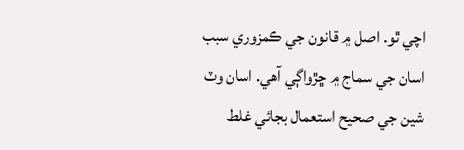اچي ٿو. اصل ۾ قانون جي ڪمزوري سبب اسان جي سماج ۾ ڇڙواڳي آهي. اسان وٽ شين جي صحيح استعمال بجائي غلط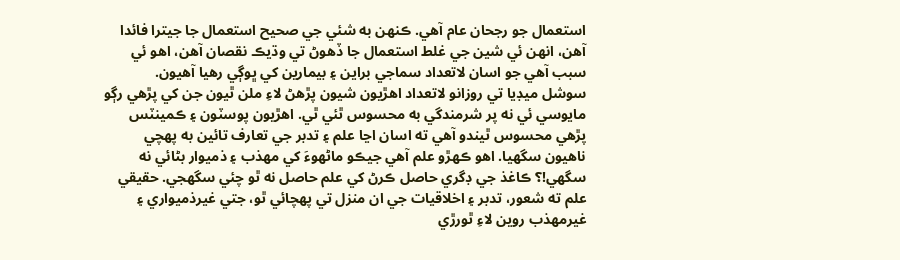استعمال جو رجحان عام آهي. ڪنهن به شئي جي صحيح استعمال جا جيترا فائدا آهن، انهن ئي شين جي غلط استعمال جا ڏهوڻ تي وڌيڪ نقصان آهن، اهو ئي سبب آهي جو اسان لاتعداد سماجي براين ۽ بيمارين کي ڀوڳي رهيا آهيون.
سوشل ميڊيا تي روزانو لاتعداد اهڙيون شيون پڙهڻ لاءِ ملن ٿيون جن کي پڙهي رڳو مايوسي ئي نه پر شرمندگي به محسوس ٿئي ٿي. اهڙيون پوسٽون ۽ ڪمينٽس پڙهي محسوس ٿيندو آهي ته اسان اڃا علم ۽ تدبر جي تعارف تائين به پهچي ناهيون سگهيا. اهو ڪهڙو علم آهي جيڪو ماڻهوءَ کي مهذب ۽ ذميوار بڻائي نه سگهي!؟ ڪاغذ جي ڊگري حاصل ڪرڻ کي علم حاصل نه ٿو چئي سگهجي. حقيقي علم ته شعور، تدبر ۽ اخلاقيات جي ان منزل تي پهچائي ٿو، جتي غيرذميواري ۽ غيرمهذب روين لاءِ ٿورڙي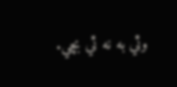وٿي به نه ٿي بچي.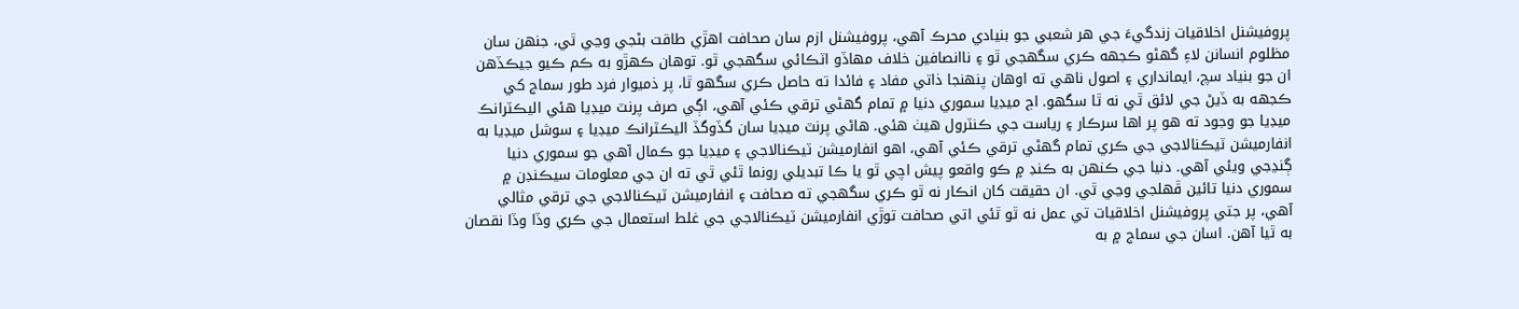پروفيشنل اخلاقيات زندگيءَ جي هر شعبي جو بنيادي محرڪ آهي، پروفيشنل ازم سان صحافت اهڙي طاقت بڻجي وڃي ٿي، جنهن سان مظلوم انسانن لاءِ گهڻو ڪجھه ڪري سگهجي ٿو ۽ ناانصافين خلاف مهاڏو اٽڪائي سگهجي ٿو. توهان ڪهڙو به ڪم ڪيو جيڪڏهن ان جو بنياد سچ، ايمانداري ۽ اصول ناهي ته اوهان پنهنجا ذاتي مفاد ۽ فائدا ته حاصل ڪري سگهو ٿا، پر ذميوار فرد طور سماج کي ڪجھه به ڏيڻ جي لائق ٿي نه ٿا سگهو. اڄ ميڊيا سموري دنيا ۾ تمام گهڻي ترقي ڪئي آهي، اڳي صرف پرنٽ ميڊيا هئي اليڪٽرانڪ ميڊيا جو وجود ته هو پر اها سرڪار ۽ رياست جي ڪنٽرول هيٺ هئي. هاڻي پرنٽ ميڊيا سان گڏوگڏ اليڪٽرانڪ ميڊيا ۽ سوشل ميڊيا به انفارميشن ٽيڪنالاجي جي ڪري تمام گهڻي ترقي ڪئي آهي، اهو انفارميشن ٽيڪنالاجي ۽ ميڊيا جو ڪمال آهي جو سموري دنيا ڳنڍجي ويئي آهي. دنيا جي ڪنهن به ڪنڊ ۾ ڪو واقعو پيش اچي ٿو يا ڪا تبديلي رونما ٿئي ٿي ته ان جي معلومات سيڪنڊن ۾ سموري دنيا تائين ڦهلجي وڃي ٿي. ان حقيقت کان انڪار نه ٿو ڪري سگهجي ته صحافت ۽ انفارميشن ٽيڪنالاجي جي ترقي مثالي آهي، پر جتي پروفيشنل اخلاقيات تي عمل نه ٿو ٿئي اتي صحافت توڙي انفارميشن ٽيڪنالاجي جي غلط استعمال جي ڪري وڏا وڏا نقصان به ٿيا آهن. اسان جي سماج ۾ به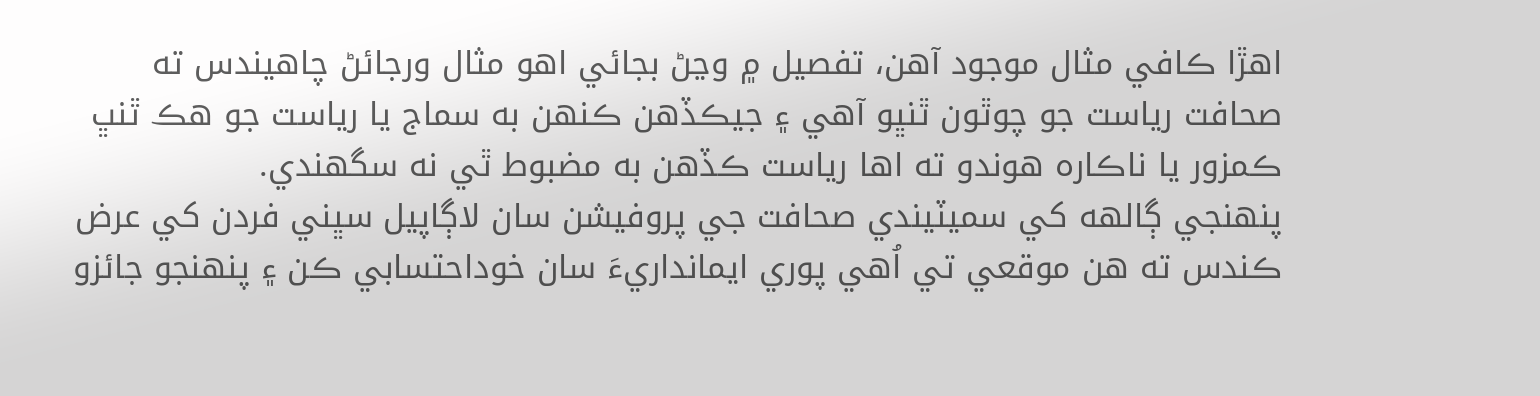اهڙا ڪافي مثال موجود آهن، تفصيل ۾ وڃڻ بجائي اهو مثال ورجائڻ چاهيندس ته صحافت رياست جو چوٿون ٿنڀو آهي ۽ جيڪڏهن ڪنهن به سماج يا رياست جو هڪ ٿنڀ ڪمزور يا ناڪاره هوندو ته اها رياست ڪڏهن به مضبوط ٿي نه سگهندي.
پنهنجي ڳالھه کي سميٽيندي صحافت جي پروفيشن سان لاڳاپيل سڀني فردن کي عرض ڪندس ته هن موقعي تي اُهي پوري ايمانداريءَ سان خوداحتسابي ڪن ۽ پنهنجو جائزو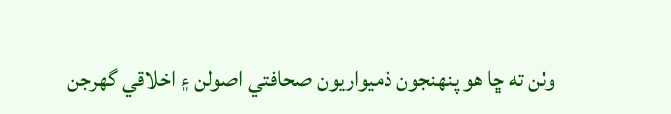وٺن ته ڇا هو پنهنجون ذميواريون صحافتي اصولن ۽ اخلاقي گهرجن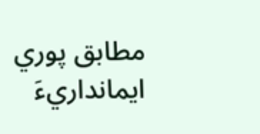مطابق پوري ايمانداريءَ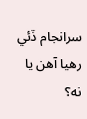سرانجام ڏئي رهيا آهن يا نه؟